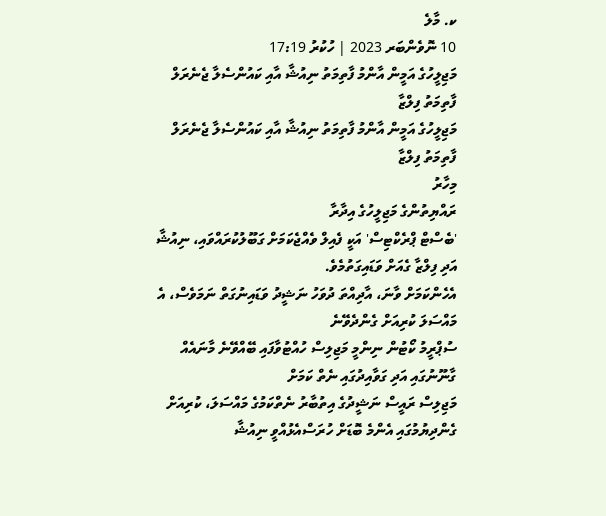ކ. މާލެ
10 ނޮވެންބަރ 2023 | ހުކުރު 17:19
މަޖިލީހުގެ އަމީން އާންމު ފާތިމަތު ނިއުޝާ އާއި ކައުންސެލާ ޖެނެރަލް ފާތިމަތު ފިލްޒާ
މަޖިލީހުގެ އަމީން އާންމު ފާތިމަތު ނިއުޝާ އާއި ކައުންސެލާ ޖެނެރަލް ފާތިމަތު ފިލްޒާ
މިހާރު
ރައްޔިތުންގެ މަޖިލީހުގެ އިދާރާ
'ބެސްޓް ޕްރެކްޓިސް' އަކީ ފެއިލް ވެއްޖެކަމަށް ގަބޫލުކުރައްވައި، ނިއުޝާ އަދި ފިލްޒާ ގެއަށް ވަޑައިގަތުމެވެ.
އެހެންކަމަށް ވާނަ، އާދިއްތަ ދުވަހު ނަޝީދު ވަޑައިނުގަތް ނަމަވެސް، އެ މައްސަލަ ކުރިއަށް ގެންދެވޭނެ
ސުޕްރީމު ކޯޓުން ނިންމީ މަޖިލިސް ހުއްޓުވާފައި ބޭއްވޭނެ މާނައެއް ގާނޫނުގައި އަދި ގަވާއިދުގައި ނެތް ކަމަށް
މަޖިލިސް ރައީސް ނަޝީދުގެ އިތުބާރު ނެތްކަމުގެ މައްސަލަ، ކުރިއަށް ގެންދިޔުމުގައި އެންމެ ބޮޑަށް ހުރަސްއެޅުއްވީ ނިއުޝާ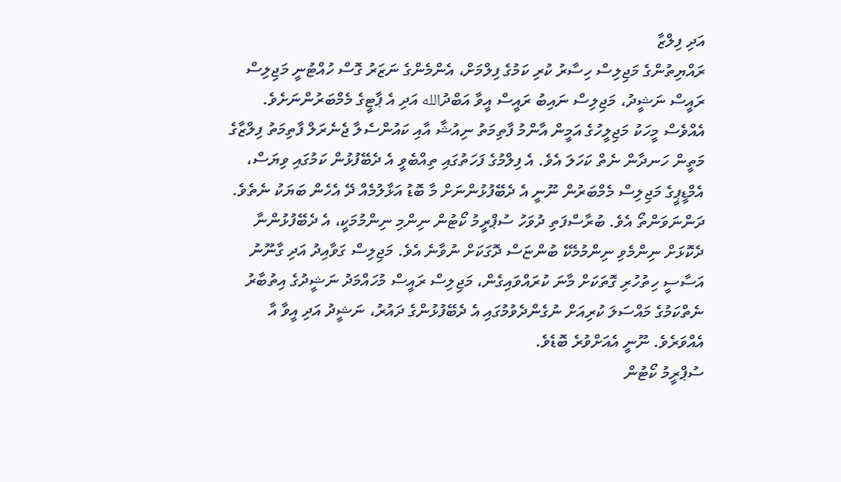އަދި ފިލްޒާ
ރައްޔިތުންގެ މަޖިލިސް ހިސާރު ކުރި ކަމުގެ ފިލްމަށް، އެންމެންގެ ނަޒަރު ގޮސް ހުއްޓުނީ މަޖިލިސް ރައީސް ނަޝީދު، މަޖިލިސް ނައިބު ރައީސް އީވާ އަބްދުالله އަދި އެ ޕާޓީގެ މެމްބަރުންނަށެވެ. އެއްވެސް މީހަކު މަޖިލީހުގެ އަމީން އާންމު ފާތިމަތު ނިއުޝާ އާއި ކައުންސެލާ ޖެނެރަލް ފާތިމަތު ފިލްޒާގެ މަތީން ހަނދާން ނެތް ކަހަލަ އެވެ. އެ ފިލްމުގެ ފަހަތުގައި ތިއްބެވީ އެ ދެބޭފުޅުން ކަމުގައި ވިޔަސް، އެމްޑީޕީގެ މަޖިލިސް މެމްބަރުން ނޫނީ އެ ދެބޭފުޅުންނަށް މާ ބޮޑު އަޅާލުމެއް ދޭ އެހެން ބަޔަކު ނެތެވެ.
ދަންނަވަންތޯ އެވެ. ބުރާސްފަތި ދުވަހު ސުޕްރީމު ކޯޓުން ނިންމި ނިންމުމަކީ، އެ ދެބޭފުޅުންނާ ދެކޮޅަށް ނިންމެވި ނިންމުމެކޭ ބުންޏަސް ދޮގަކަށް ނުވާނެ އެވެ. މަޖިލިސް ގަވާއިދު އަދި ގާނޫނު އަސާސީ ހިތުހުރި ގޮތަކަށް މާނަ ކުރައްވައިގެން، މަޖިލިސް ރައީސް މުހައްމަދު ނަޝީދުގެ އިތުބާރު ނެތްކަމުގެ މައްސަލަ ކުރިއަށް ނުގެންދެވުމުގައި އެ ދެބޭފުޅުންގެ ދައުރު، ނަޝީދު އަދި އީވާ އާ އެއްވަރެވެ. ނޫނީ އެއަށްވުރެ ބޮޑެވެ.
ސުޕްރީމު ކޯޓުން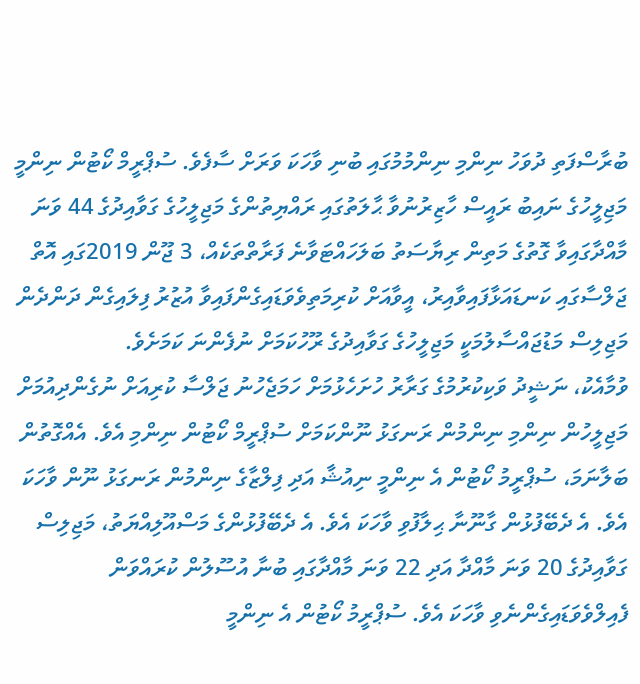ބުރާސްފަތި ދުވަހު ނިންމި ނިންމުމުގައި ބުނި ވާހަކަ ވަރަށް ސާފެވެ. ސުޕްރީމް ކޯޓުން ނިންމީ މަޖިލީހުގެ ނައިބު ރައީސް ހާޒިރުނުވާ ޙާލަތުގައި ރައްޔިތުންގެ މަޖިލީހުގެ ގަވާއިދުގެ 44 ވަނަ މާއްދާގައިވާ ގޮތުގެ މަތިން ރިޔާސަތު ބަލަހައްޓަވާނެ ފަރާތްތަކެއް، 3 ޖޫން 2019ގައި އޮތް ޖަލްސާގައި ކަނޑައަޅާފައިވާއިރު، އީވާއަށް ކުރިމަތިވެވަޑައިގެންފައިވާ އުޒުރު ފިލައިގެން ދަންދެން މަޖިލިސް މަޑުޖައްސާލުމަކީ މަޖިލީހުގެ ގަވާއިދުގެ ރޫހުކަމަށް ނުފެންނަ ކަމަށެވެ.
ވުމާއެކު، ނަޝީދު ވަކިކުރުމުގެ ގަރާރު ހުށަހެޅުމަށް ހަމަޖެހުނު ޖަލްސާ ކުރިއަށް ނުގެންދިއުމަށް މަޖިލީހުން ނިންމި ނިންމުން ރަނގަޅު ނޫންކަމަށް ސުޕްރީމް ކޯޓުން ނިންމި އެވެ. އެއްގޮތުން ބަލާނަމަ، ސުޕްރީމު ކޯޓުން އެ ނިންމީ ނިއުޝާ އަދި ފިލްޒާގެ ނިންމުން ރަނގަޅު ނޫން ވާހަކަ އެވެ. އެ ދެބޭފުޅުން ގާނޫނާ ޙިލާފުވި ވާހަކަ އެވެ. އެ ދެބޭފުޅުންގެ މަސްއޫލިއްޔަތު، މަޖިލިސް ގަވާއިދުގެ 20 ވަނަ މާއްދާ އަދި 22 ވަނަ މާއްދާގައި ބުނާ އުސޫލުން ކުރައްވަން ފެއިލްވެވަޑައިގެންނެވި ވާހަކަ އެވެ. ސުޕްރީމު ކޯޓުން އެ ނިންމީ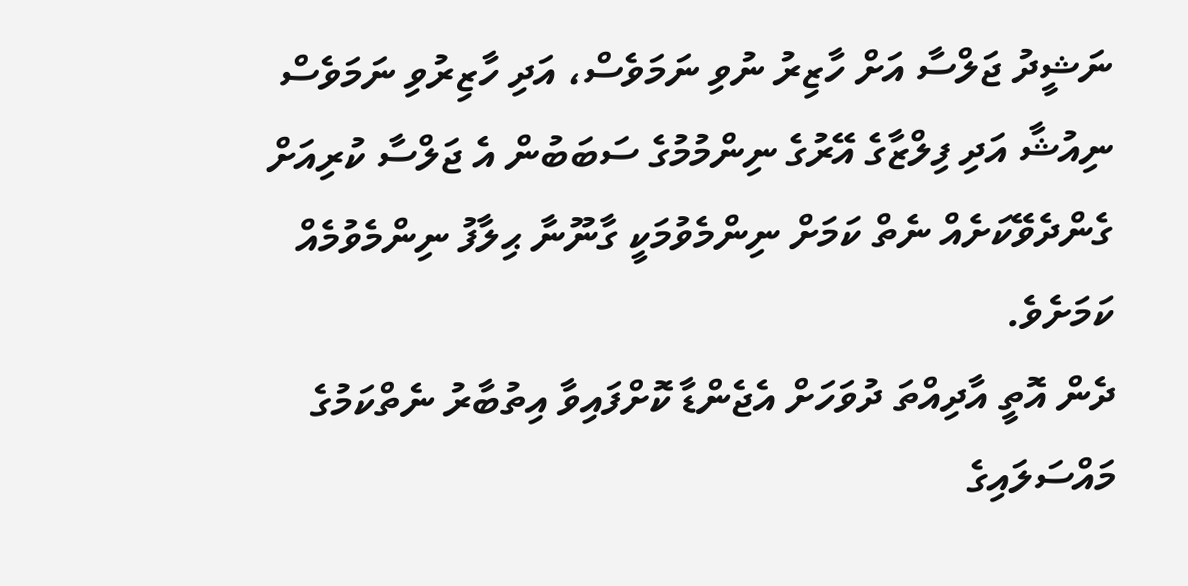ނަޝީދު ޖަލްސާ އަށް ހާޒިރު ނުވި ނަމަވެސް، އަދި ހާޒިރުވި ނަމަވެސް ނިއުޝާ އަދި ފިލްޒާގެ އޭރުގެ ނިންމުމުގެ ސަބަބުން އެ ޖަލްސާ ކުރިއަށް ގެންދެވޭކަށެއް ނެތް ކަމަށް ނިންމެވުމަކީ ގާނޫނާ ޙިލާފު ނިންމެވުމެއް ކަމަށެވެ.
ދެން އޮތީ އާދިއްތަ ދުވަހަށް އެޖެންޑާ ކޮށްފައިވާ އިތުބާރު ނެތްކަމުގެ މައްސަލައިގެ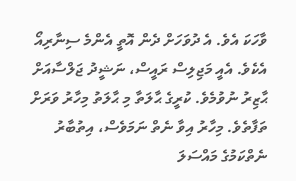ވާހަކަ އެވެ. އެ ދުވަހަށް ދެން އޮތީ އެންމެ ސިނާރިއޯ އެކެވެ. އެއީ މަޖިލިސް ރައީސް، ނަޝީދު ޖަލްސާއަށް ޙާޒިރު ނުވުމެވެ. ކުރީގެ ޙާލަތާ މި ޙާލަތު މިހާރު ވަރަށް ތަފާތެވެ. މިހާރު އިވާ ނެތް ނަމަވެސް، އިތުބާރު ނެތްކަމުގެ މައްސަލަ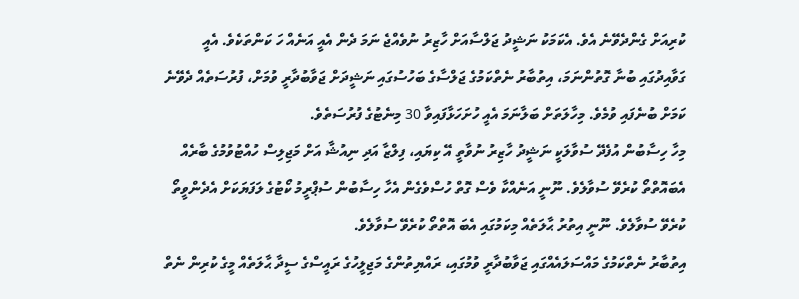ކުރިއަށް ގެންދެވޭނެ އެވެ. އެކަމަކު ނަޝީދު ޖަލްސާއަށް ހާޒިރު ނުވެއްޖެ ނަމަ ދެން އެއީ އަނެއް ހަ ކަންތަކެވެ. އެއީ ގަވާއިދުގައި ބުނާ ގޮތުންނަމަ، އިތުބާރު ނެތްކަމުގެ ޖަލްސާގެ ބަހުސުގައި ނަޝީދަށް ޖަވާބުދާރީ ވުމަށް، ފުރުސަތެއް ދެވޭނެ ކަމަށް ބުނެފައި ވުމެވެ. މިހާލަތަށް ބަލާނަމަ އެއީ ހުށަހަޅާފައިވާ 30 މިނެޓުގެ ފުރުސަތެވެ.
މިހާ ހިސާބުން އުފެދޭ ސުވާލަކީ ނަޝީދު ހާޒިރު ނުވާތީ އޭ ކިޔައި، ފިލްޒާ އަދި ނިއުޝާ އަށް މަޖިލިސް ހުއްޓުވުމުގެ ބާރެއް އެބައޮތްތޯ ކުރެވޭ ސުވާލެވެ. ނޫނީ އަނެއްކާ ވެސް ގޮތް ހުސްވެގެން އެހާ ހިސާބުން ސުޕްރީމު ކޯޓުގެ ލަފަޔަކަށް އެދެންވީތޯ ކުރެވޭ ސުވާލެވެ. ނޫނީ އިތުރު ޙާލަތެއް މިކަމުގައި އެބަ އޮތްތޯ ކުރެވޭ ސުވާލެވެ.
އިތުބާރު ނެތްކަމުގެ މައްސަލައެއްގައި ޖަވާބުދާރީ ވުމުގައި، ރައްޔިތުންގެ މަޖިލީހުގެ ރައީސްގެ ސީދާ ޙާލަތެއް މީގެ ކުރިން ނެތް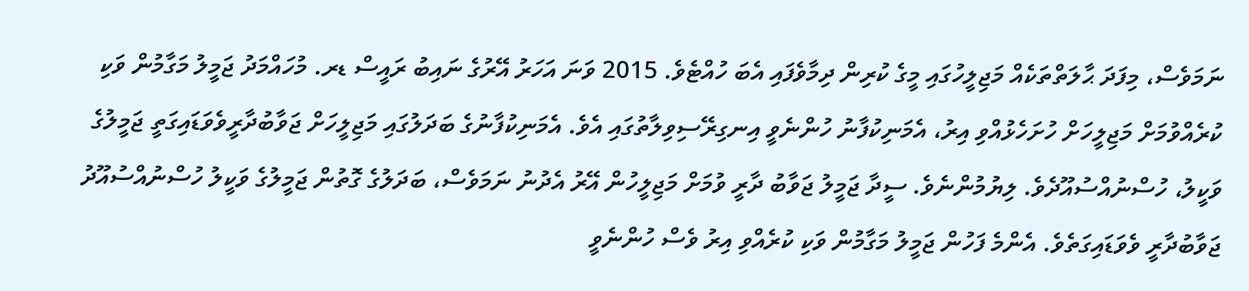ނަމަވެސް، މިފަދަ ޙާލަތްތަކެއް މަޖިލީހުގައި މީގެ ކުރިން ދިމާވެފައި އެބަ ހުއްޓެވެ. 2015 ވަނަ އަހަރު އޭރުގެ ނައިބު ރައީސް ޑރ. މުހައްމަދު ޖަމީލު މަގާމުން ވަކި ކުރެއްވުމަށް މަޖިލީހަށް ހުށަހެޅުއްވި އިރު، އެމަނިކުފާނު ހުންނެވީ އިނގިރޭސިވިލާތުގައި އެވެ. އެމަނިކުފާނުގެ ބަދަލުގައި މަޖިލީހަށް ޖަވާބުދާރީވެވަޑައިގަތީ ޖަމީލުގެ ވަކީލު، ހުސްނުއްސުއޫދެވެ. ލިޔުމުންނެވެ. ސީދާ ޖަމީލު ޖަވާބު ދާރީ ވުމަށް މަޖިލީހުން އޭރު އެދުނު ނަމަވެސް، ބަދަލުގެ ގޮތުން ޖަމީލުގެ ވަކީލު ހުސްނުއްސުއޫދު ޖަވާބުދާރީ ވެވަޑައިގަތެވެ. އެންމެ ފަހުން ޖަމީލު މަގާމުން ވަކި ކުރެއްވި އިރު ވެސް ހުންނެވީ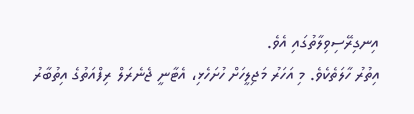އިނގިރޭސިވިލާތުގައި އެވެ.
އިތުރު ހާލަތެކެވެ. މި އަހަރު މަޖިލީހަށް ހުށަހެޅި، އެޓާނީ ޖެނެރަލް ރިފްއަތުގެ އިތުބާރު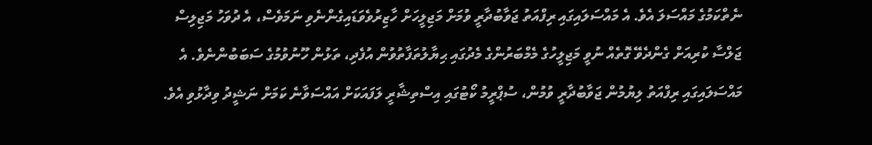ނެތްކަމުގެ މައްސަލަ އެވެ. އެ މައްސަލައިގައި ރިފްއަތު ޖަވާބުދާރީ ވުމަށް މަޖިލީހަށް ހާޒިރުވެވަޑައިގެންނެވި ނަމަވެސް، އެ ދުވަހު މަޖިލިސް ޖަލްސާ ކުރިއަށް ގެންދެވޭ ގޮތެއް ނުވީ މަޖިލީހުގެ މެމްބަރުންގެ މެދުގައި ޙިޔާލުތަފާތުވުން އުފެދި، ތަޅުން ހޫނުވުމުގެ ސަބަބުންނެވެ. އެ މައްސަލައިގައި ރިފްއަތު ލިޔުމުން ޖަވާބުދާރީ ވުމުން، ސުޕްރީމު ކޯޓުގައި އިސްތިޝާރީ ލަފައަކަށް އައްސަވާނެ ކަމަށް ނަޝީދު ވިދާޅުވި އެވެ.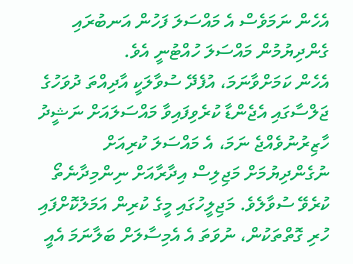އެހެން ނަމަވެސް އެ މައްސަލަ ފަހުން އަނބުރައި ގެންދިޔުމުން މައްސަލަ ހުއްޓުނީ އެވެ.
އެހެން ކަމަށްވާނަމަ، އުފެދޭ ސުވާލަކީ އާދިއްތަ ދުވަހުގެ ޖަލްސާގައި އެޖެންޑާ ކުރެވިފައިވާ މައްސަލައަށް ނަޝީދު ހާޒިރުނުވެއްޖެ ނަމަ، އެ މައްސަލަ ކުރިއަށް ނުގެންދިޔުމަށް މަޖިލިސް އިދާރާއަށް ނިންމިދާނެތޯ ކުރެވޭ ސުވާލެވެ. މަޖިލީހުގައި މީގެ ކުރިން އަމަލުކޮށްފައި ހުރި ގޮތްތަކުން، ނުވަތަ އެ އެމިސާލަށް ބަލާނަމަ އެއީ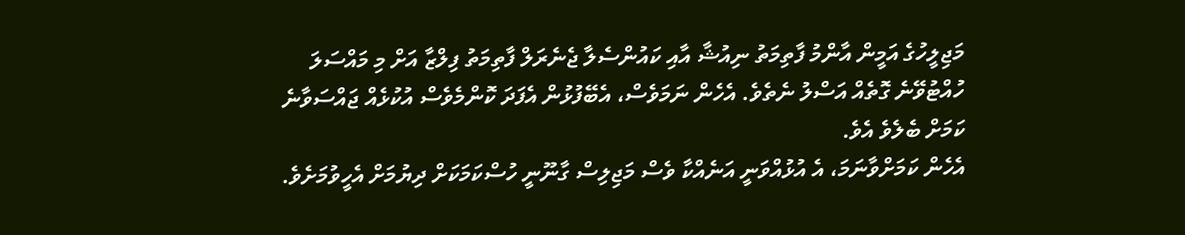މަޖިލީހުގެ އަމީން އާންމު ފާތިމަތު ނިއުޝާ އާއި ކައުންސެލާ ޖެނެރަލް ފާތިމަތު ފިލްޒާ އަށް މި މައްސަލަ ހުއްޓުވޭނެ ގޮތެއް އަސްލު ނެތެވެ. އެހެން ނަމަވެސް، އެބޭފުޅުން އެފަދަ ކޮންމެވެސް އުކުޅެއް ޖައްސަވާނެ ކަމަށް ބެލެވެ އެވެ.
އެހެން ކަމަށްވާނަމަ، އެ އުޅުއްވަނީ އަނެއްކާ ވެސް މަޖިލިސް ގާނޫނީ ހުސްކަމަކަށް ދިޔުމަށް އެހީވުމަށެވެ.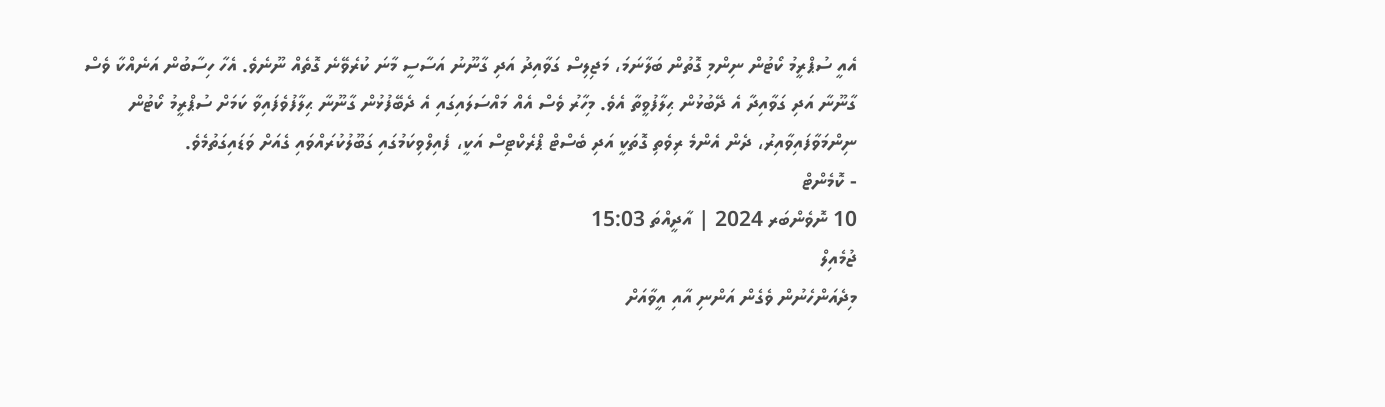އެއީ ސުޕްރީމު ކޯޓުން ނިންމި ގޮތުން ބަލާނަމަ، މަޖިލިސް ގަވާއިދު އަދި ގާނޫނު އަސާސީ މާނަ ކުރެވޭނެ ގޮތެއް ނޫނެވެ. އެހާ ހިސާބުން އަނެއްކާ ވެސް ގާނޫނާ އަދި ގަވާއިދާ އެ ދޭބުޅުން ޙިލާފުވީތާ އެވެ. މިހާރު ވެސް އެއް މައްސަލައިގައި އެ ދެބޭފުޅުން ގާނޫނާ ޙިލާފުވެފައިވާ ކަމަށް ސުޕްރީމު ކޯޓުން ނިންމަވާފައިވާއިރު، ދެން އެންމެ ރިވެތި ގޮތަކީ އަދި ބެސްޓް ޕްރެކްޓިސް އަކީ، ފެއިލްވިކަމުގައި ގަބޫލުކުރައްވައި ގެއަށް ވަޑައިގަތުމެވެ.
- ކޮމެންޓް
10 ނޮވެންބަރ 2024 | އާދީއްތަ 15:03
ޖުމެއިލް
މިދެއަންހެނުން ވެގެން އަންނި އާއި އީވާއަށް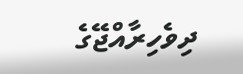ދިވެހިރާއްޖޭގެ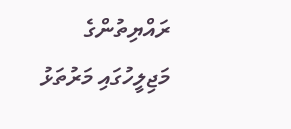ރައްޔިތުންގެ މަޖިލީހުގައި މަރުތަޅު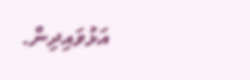އަޅުވައިދިން.